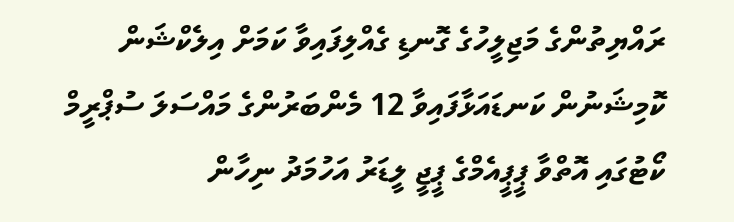ރައްޔިތުންގެ މަޖިލީހުގެ ގޮނޑި ގެއްލިފައިވާ ކަމަށް އިލެކްޝަން ކޮމިޝަނުން ކަނޑައަޅާފައިވާ 12 މެންބަރުންގެ މައްސަލަ ސުޕްރީމް ކޯޓުގައި އޮތްވާ ޕީޕީއެމްގެ ޕީޖީ ލީޑަރު އަހުމަދު ނިހާން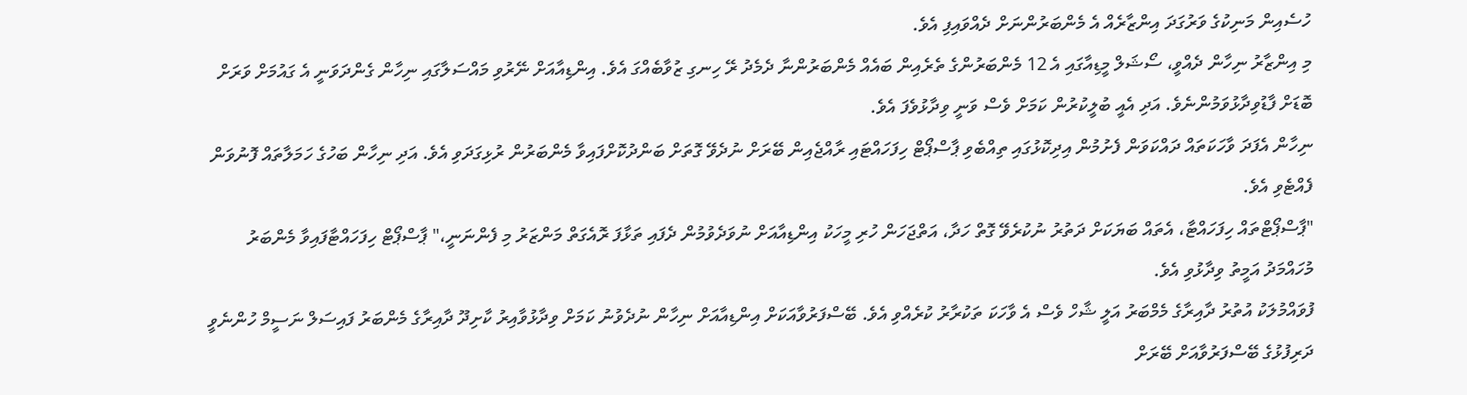ހުސެއިން މަނިކުގެ ވަރުގަދަ އިންޒާރެއް އެ މެންބަރުންނަށް ދެއްވައިފި އެވެ.
މި އިންޒާރު ނިހާން ދެއްވީ، ސޯޝަލް މީޑިއާގައި އެ 12 މެންބަރުންގެ ތެރެއިން ބައެއް މެންބަރުންނާ ދެމެދު ރޭ ހިނގި ޒުވާބެއްގަ އެވެ. އިންޑިއާއަށް ނޭރުވި މައްސަލާގައި ނިހާން ގެންދަވަނީ އެ ގައުމަށް ވަރަށް ބޮޑަށް ފާޑުވިދާޅުވަމުންނެވެ. އަދި އެއީ ބުލީކުރުން ކަމަށް ވެސް ވަނީ ވިދާޅުވެފަ އެވެ.
ނިހާން އެފަދަ ވާހަކަތައް ދައްކަވަން ފެށުމުން އިދިކޮޅުގައި ތިއްބެވި ޕާސްޕޯޓް ހިފަހައްޓައި ރާއްޖެއިން ބޭރަށް ނުދެވޭ ގޮތަށް ބަންދުކޮށްފައިވާ މެންބަރުން ރުޅިގަދަވި އެވެ. އަދި ނިހާން ބަހުގެ ހަމަލާތައް ފޮނުވަން ފެއްޓެވި އެވެ.
"ޕާސްޕޯޓްތައް ހިފަހައްޓާ، އެތައް ބަޔަކަށް ދަތުރު ނުކުރެވޭ ގޮތް ހަދާ، އަތްޖަހަން ހުރި މީހަކު އިންޑިއާއަށް ނުވަދެވުމުން ދެފައި ތަޅާފަ ރޮއެގަތް މަންޒަރު މި ފެންނަނީ،" ޕާސްޕޯޓް ހިފަހައްޓާފައިވާ މެންބަރު މުހައްމަދު އަމީތު ވިދާޅުވި އެވެ.
ފުވައްމުލަކު އުތުރު ދާއިރާގެ މެމްބަރު އަލީ ޝާހް ވެސް އެ ވާހަކަ ތަކުރާރު ކުރެއްވި އެވެ. ބޭސްފަރުވާއަކަށް އިންޑިއާއަށް ނިހާން ނުދެވުނު ކަމަށް ވިދާޅުވާއިރު ކާށިދޫ ދާއިރާގެ މެންބަރު ފައިސަލް ނަސީމް ހުންނެވީ ދަރިފުޅުގެ ބޭސްފަރުވާއަށް ބޭރަށް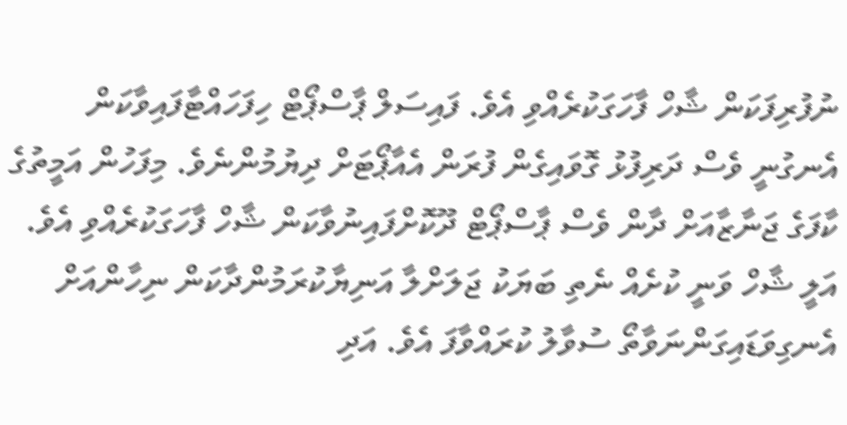ނުފުރިފަކަން ޝާހް ފާހަގަކުރެއްވި އެވެ. ފައިސަލް ޕާސްޕޯޓް ހިފަހައްޓާފައިވާކަން އެނގުނީ ވެސް ދަރިފުޅު ގޮވައިގެން ފުރަން އެއާޕޯޓަށް ދިޔުމުންނެވެ. މިފަހުން އަމީތުގެ ކާފަގެ ޖަނާޒާއަށް ދާން ވެސް ޕާސްޕޯޓް ދޫކޮށްފައިނުވާކަން ޝާހް ފާހަގަކުރެއްވި އެވެ.
އަލީ ޝާހް ވަނީ ކުށެއް ނެތި ބަޔަކު ޖަލަށްލާ އަނިޔާކުރަމުންދާކަން ނިހާންއަށް އެނގިވަޑައިގަންނަވާތޯ ސުވާލު ކުރައްވާފަ އެވެ. އަދި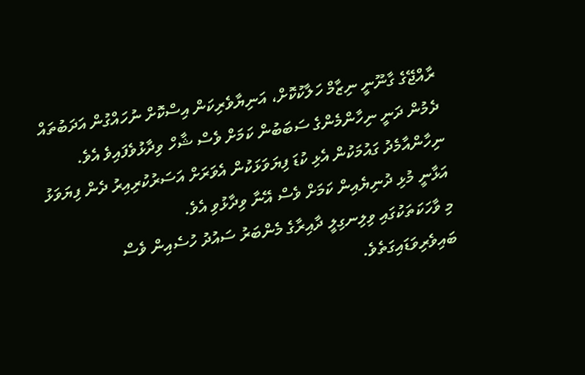ރާއްޖޭގެ ގާނޫނީ ނިޒާމް ހަލާކުކޮށް، އަނިޔާވެރިކަން އިސްކޮށް ނުހައްގުން އަދަބުތައް ދެމުން ދަނީ ނިހާންމެންގެ ސަބަބުން ކަމަށް ވެސް ޝާހް ވިދާޅުވެފައިވެ އެވެ. ނިހާންއާމެދު ގައުމަކުން އެޅި ކުޑަ ފިޔަވަޅަކުން އެވަރަށް އަސަރުކުރިއިރު ދެން ފިޔަވަޅު އަޅާނީ މުޅި ދުނިޔެއިން ކަމަށް ވެސް އޭނާ ވިދާޅުވި އެވެ.
މި ވާހަކަތަކުގައި ވިލިނގިލީ ދާއިރާގެ މެންބަރު ސައުދު ހުސެއިން ވެސް ބައިވެރިވަޑައިގަތެވެ.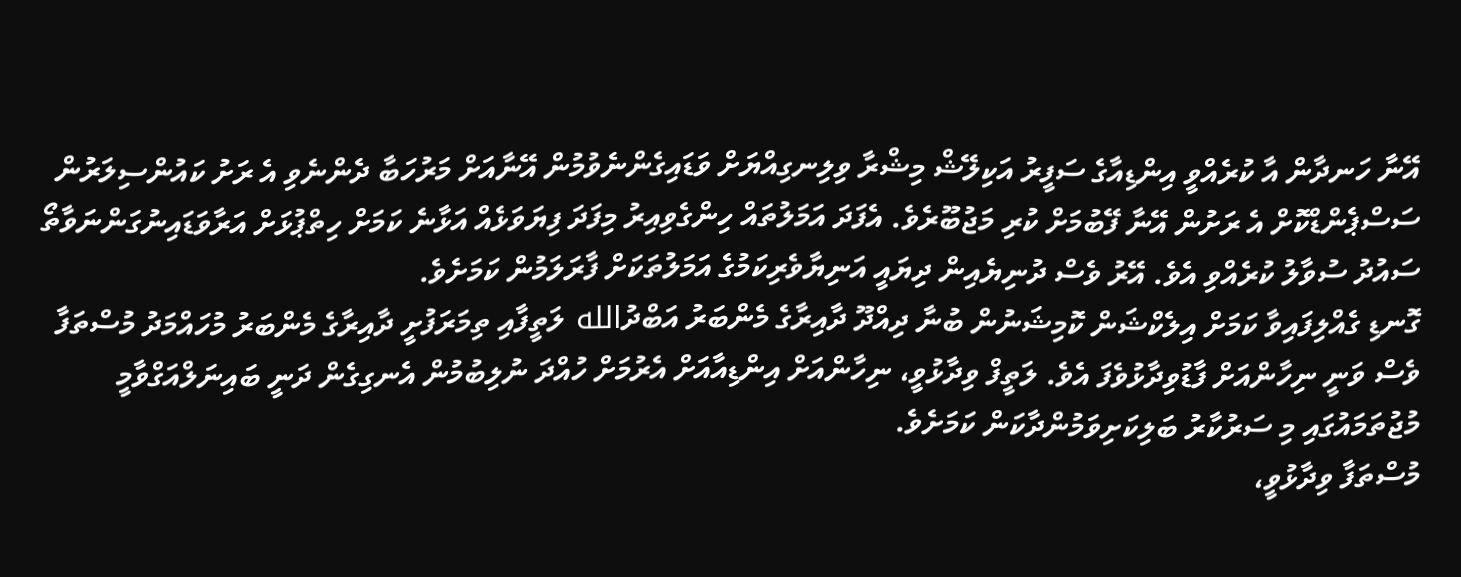އޭނާ ހަނދާން އާ ކުރެއްވީ އިންޑިއާގެ ސަފީރު އަކިލޭޝް މިޝްރާ ވިލިނގިއްޔަށް ވަޑައިގެންނެވުމުން އޭނާއަށް މަރުހަބާ ދެންނެވި އެ ރަށު ކައުންސިލަރުން ސަސްޕެންޑްކޮށް އެ ރަށުން އޭނާ ފޭބުމަށް ކުރި މަޖުބޫރެވެ. އެފަދަ އަމަލުތައް ހިންގެވިއިރު މިފަދަ ފިޔަވަޅެއް އަޅާނެ ކަމަށް ހިތްޕުޅަށް އަރާވަޑައިނުގަންނަވާތޯ ސައުދު ސުވާލު ކުރެއްވި އެވެ. އޭރު ވެސް ދުނިޔެއިން ދިޔައީ އަނިޔާވެރިކަމުގެ އަމަލުތަކަށް ފާރަލަމުން ކަމަށެވެ.
ގޮނޑި ގެއްލިފައިވާ ކަމަށް އިލެކްޝަން ކޮމިޝަނުން ބުނާ ދިއްދޫ ދާއިރާގެ މެންބަރު އަބްދުالله ލަތީފާއި ތިމަރަފުށީ ދާއިރާގެ މެންބަރު މުހައްމަދު މުސްތަފާ ވެސް ވަނީ ނިހާންއަށް ފާޑުވިދާޅުވެފަ އެވެ. ލަތީފް ވިދާޅުވީ، ނިހާންއަށް އިންޑިއާއަށް އެރުމަށް ހުއްދަ ނުލިބުމުން އެނގިގެން ދަނީ ބައިނަލްއަގްވާމީ މުޖުތަމައުގައި މި ސަރުކާރު ބަލިކަށިވަމުންދާކަން ކަމަށެވެ.
މުސްތަފާ ވިދާޅުވީ،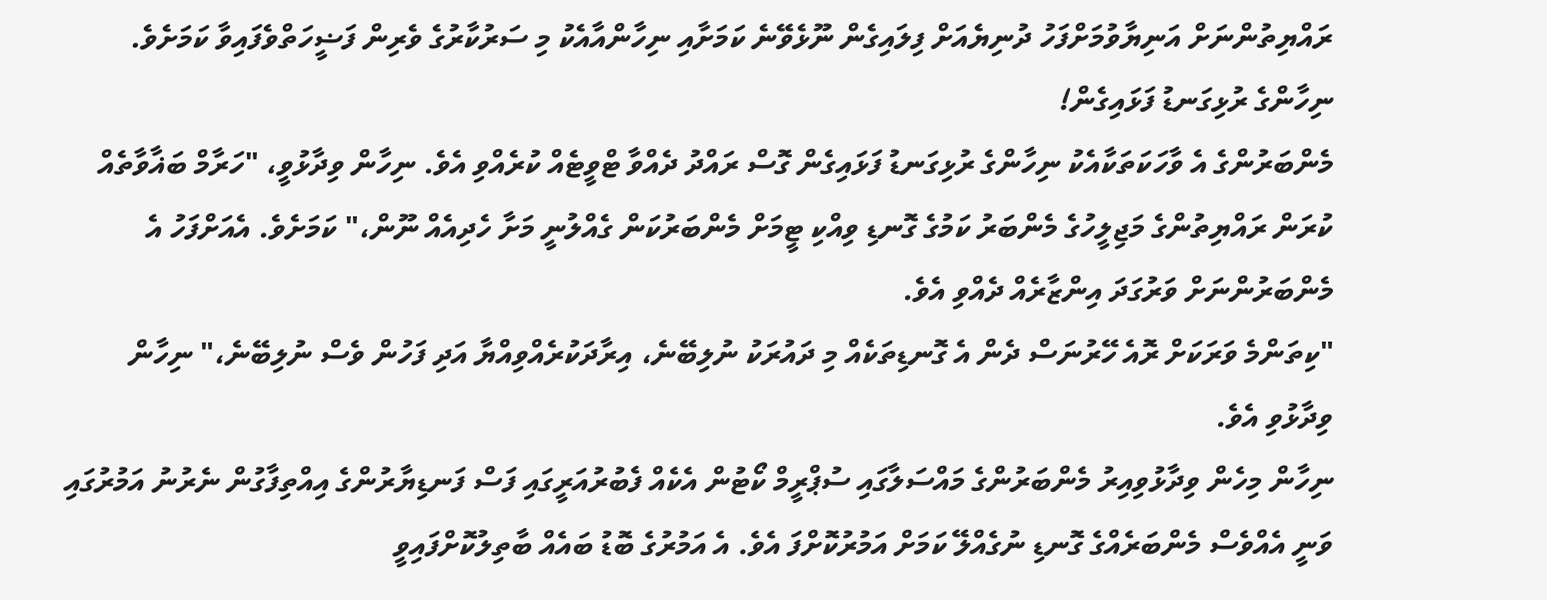ރައްޔިތުންނަށް އަނިޔާވުމަށްފަހު ދުނިޔެއަށް ފިލައިގެން ނޫޅެވޭނެ ކަމަށާއި ނިހާންއާއެކު މި ސަރުކާރުގެ ވެރިން ފަޟީހަތްވެފައިވާ ކަމަށެވެ.
ނިހާންގެ ރުޅިގަނޑު ފަޅައިގެން!
މެންބަރުންގެ އެ ވާހަކަތަކާއެކު ނިހާންގެ ރުޅިގަނޑު ފަޅައިގެން ގޮސް ރައްދު ދެއްވާ ޓްވީޓެއް ކުރެއްވި އެވެ. ނިހާން ވިދާޅުވީ، "ހަރާމް ބަޣާވާތެއް ކުރަން ރައްޔިތުންގެ މަޖިލީހުގެ މެންބަރު ކަމުގެ ގޮނޑި ވިއްކި ޓީމަށް މެންބަރުކަން ގެއްލުނީ މަށާ ހެދިއެއް ނޫން،" ކަމަށެވެ. އެއަށްފަހު އެ މެންބަރުންނަށް ވަރުގަދަ އިންޒާރެއް ދެއްވި އެވެ.
"ކިތަންމެ ވަރަކަށް ރޮއެ ހޭރުނަސް ދެން އެ ގޮނޑިތަކެއް މި ދައުރަކު ނުލިބޭނެ، އިރާދަކުރެއްވިއްޔާ އަދި ފަހުން ވެސް ނުލިބޭނެ،" ނިހާން ވިދާޅުވި އެވެ.
ނިހާން މިހެން ވިދާޅުވިއިރު މެންބަރުންގެ މައްސަލާގައި ސުޕްރީމް ކޯޓުން އެކެއް ފެބުރުއަރީގައި ފަސް ފަނޑިޔާރުންގެ އިއްތިފާގުން ނެރުނު އަމުރުގައި ވަނީ އެއްވެސް މެންބަރެއްގެ ގޮނޑި ނުގެއްލޭ ކަމަށް އަމުރުކޮށްފަ އެވެ. އެ އަމުރުގެ ބޮޑު ބައެއް ބާތިލުކޮށްފައިވީ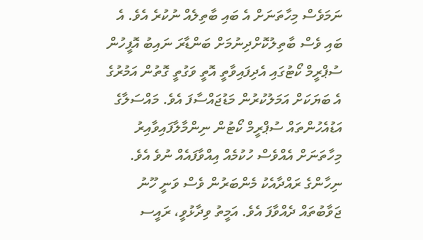ނަމަވެސް މިހާތަނަށް އެ ބައި ބާތިލެއް ނުކުރެ އެވެ. އެ ބައި ވެސް ބާތިލުކޮށްދިނުމަށް ބަންޑާރަ ނައިބު އޮފީހުން ސުޕްރީމް ކޯޓުގައި އެދިފައިވާތީ އޮތީ ވަގުތީ ގޮތުން އަމުރުގެ އެ ބަޔަކަށް އަމަލުކުރުން މަޑުޖައްސާފަ އެވެ. މައްސަލާގެ އަޑުއެހުންތައް ސުޕްރީމް ކޯޓުން ނިންމާލާފައިވާއިރު މިހާތަނަށް އެއްވެސް ހުކުމެއް އިއްވާފައެއް ނުވެ އެވެ.
ނިހާންގެ ރައްދާއެކު މެންބަރުން ވެސް ވަނީ ހޫނު ޖަވާބުތައް ދެއްވާފަ އެވެ. އަމީތު ވިދާޅުވީ، ރައީސ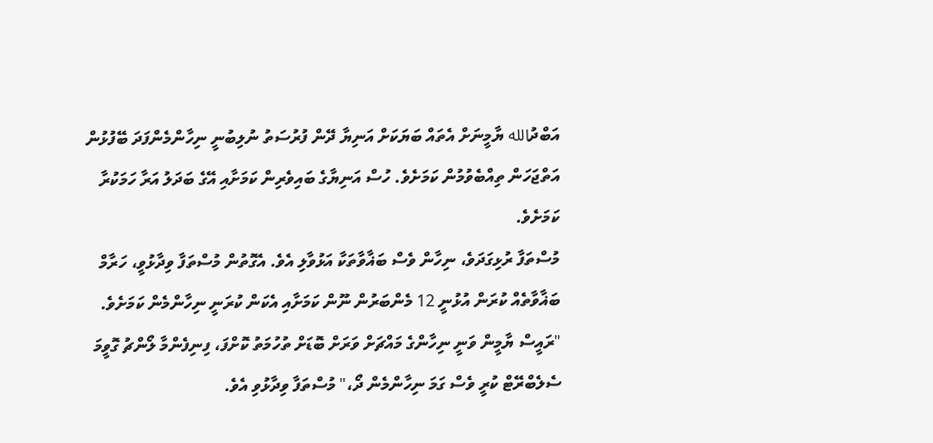އަބްދުالله ޔާމީނަށް އެތައް ބަޔަކަށް އަނިޔާ ދޭން ފުރުސަތު ނުލިބުނީ ނިހާންމެންފަދަ ބޭފުޅުން އަތްޖަހަން ތިއްބެވުމުން ކަމަށެވެ. ހުސް އަނިޔާގެ ބައިވެރިން ކަމަށާއި އޭގެ ބަދަލު އަރާ ހަމަކުރާ ކަމަށެވެ.
މުސްތަފާ ރުޅިގަދަވެ، ނިހާން ވެސް ބަޣާވާތަކާ އަޅުވާލި އެވެ. އެގޮތުން މުސްތަފާ ވިދާޅުވީ، ހަރާމް ބަޣާވާތެއް ކުރަން އުޅުނީ 12 މެންބަރުން ނޫން ކަމަށާއި އެކަން ކުރަނީ ނިހާންމެން ކަމަށެވެ.
"ރައީސް ޔާމީން ވަނީ ނިހާންގެ މައްޗަށް ވަރަށް ބޮޑަށް ތުހުމަތު ކޮށްފަ، ފިނިފެންމާ ލޯންޗު ގޮވީމަ ސެލެބްރޭޓް ކުރީ ވެސް ގަމަ ނިހާންމެން ދޯ،" މުސްތަފާ ވިދާޅުވި އެވެ.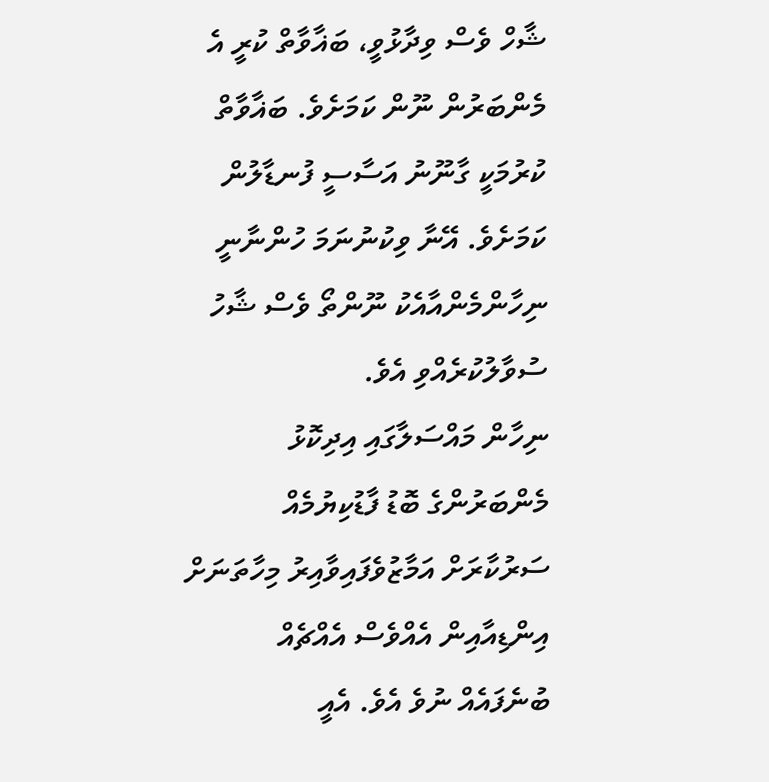ޝާހް ވެސް ވިދާޅުވީ، ބަޣާވާތް ކުރީ އެ މެންބަރުން ނޫން ކަމަށެވެ. ބަޣާވާތް ކުރުމަކީ ގާނޫނު އަސާސީ ފުނޑާލުން ކަމަށެވެ. އޭނާ ވިކުނުނަމަ ހުންނާނީ ނިހާންމެންއާއެކު ނޫންތޯ ވެސް ޝާހު ސުވާލުކުރެއްވި އެވެ.
ނިހާން މައްސަލާގައި އިދިކޮޅު މެންބަރުންގެ ބޮޑު ފާޑުކިޔުމެއް ސަރުކާރަށް އަމާޒުވެފައިވާއިރު މިހާތަނަށް އިންޑިއާއިން އެއްވެސް އެއްޗެއް ބުނެފައެއް ނުވެ އެވެ. އެއީ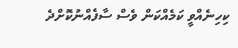ކިހިނެއްވީ ކަމެއްކަން ވެސް ސާފެއްނުކޮށްދެ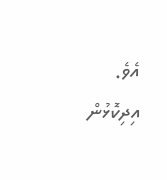އެވެ. އިދިކޮޅުން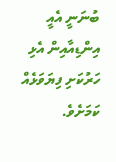ބުނަނީ އެއީ އިންޑިއާއިން އެޅި ހަރުކަށި ފިޔަވަޅެއް ކަމަށެވެ.